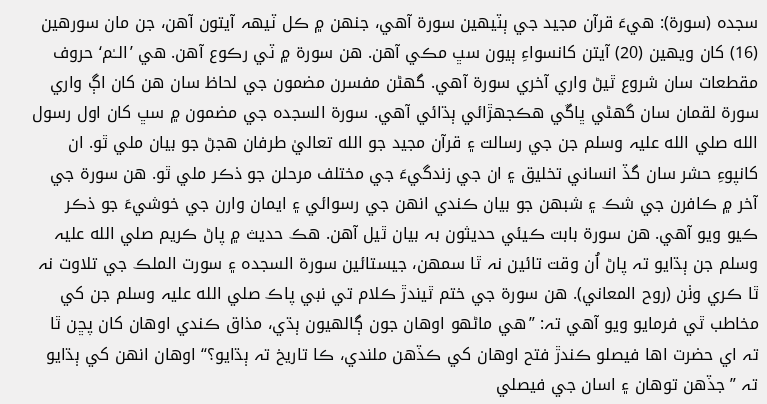سجدہ (سورة): هيءَ قرآن مجيد جي ٻٽيهين سورة آهي، جنهن ۾ ڪل ٽيھہ آيتون آهن، جن مان سورهين (16) کان ويهين (20) آيتن کانسواءِ ٻيون سڀ مڪي آهن. هن سورة ۾ ٽي رڪوع آهن. هي ’الــٰم‘ حروف مقطعات سان شروع ٿيڻ واري آخري سورة آهي. گهڻن مفسرن مضمون جي لحاظ سان هن کان اڳ واري سورة لقمان سان گهڻي ڀاڱي هڪجهڙائي ٻڌائي آهي. سورة السجده جي مضمون ۾ سڀ کان اول رسول الله صلي الله عليہ وسلم جن جي رسالت ۽ قرآن مجيد جو الله تعاليٰ طرفان هجڻ جو بيان ملي ٿو. ان کانپوءِ حشر سان گڏ انساني تخليق ۽ ان جي زندگيءَ جي مختلف مرحلن جو ذڪر ملي ٿو. هن سورة جي آخر ۾ ڪافرن جي شڪ ۽ شبهن جو بيان ڪندي انهن جي رسوائي ۽ ايمان وارن جي خوشيءَ جو ذڪر ڪيو ويو آهي. هن سورة بابت ڪيئي حديثون بہ بيان ٿيل آهن. هڪ حديث ۾ پاڻ ڪريم صلي الله عليہ وسلم جن ٻڌايو تہ پاڻ اُن وقت تائين نہ ٿا سمهن، جيستائين سورة السجده ۽ سورت الملڪ جي تلاوت نہ ٿا ڪري وٺن (روح المعاني). هن سورة جي ختم ٿيندڙ ڪلام تي نبي پاڪ صلي الله عليہ وسلم جن کي مخاطب ٿي فرمايو ويو آهي تہ: ”هي ماڻهو اوهان جون ڳالهيون ٻڌي، مذاق ڪندي اوهان کان پڇن ٿا تہ اي حضرت اها فيصلو ڪندڙ فتح اوهان کي ڪڏهن ملندي، ڪا تاريخ تہ ٻڌايو؟“ اوهان انهن کي ٻڌايو تہ ”جڏهن توهان ۽ اسان جي فيصلي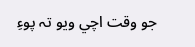جو وقت اچي ويو تہ پوءِ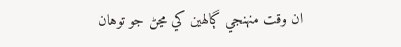ان وقت منهنجي ڳالهين کي مڃڻ جو توهان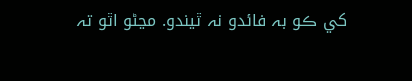کي ڪو بہ فائدو نہ ٿيندو. مڃڻو اٿو تہ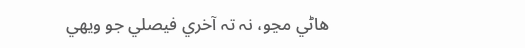هاڻي مڃو، نہ تہ آخري فيصلي جو ويهي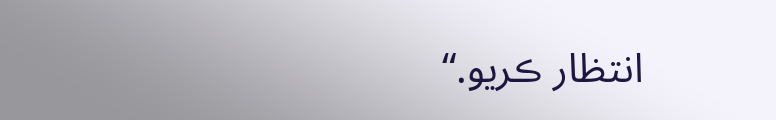انتظار ڪريو.“